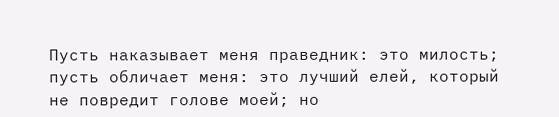Пусть наказывает меня праведник: это милость; пусть обличает меня: это лучший елей, который не повредит голове моей; но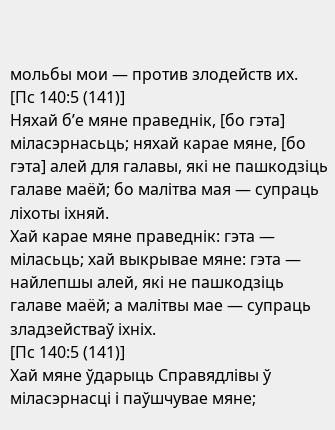мольбы мои — против злодейств их.
[Пс 140:5 (141)]
Няхай б’е мяне праведнік, [бо гэта] міласэрнасьць; няхай карае мяне, [бо гэта] алей для галавы, які не пашкодзіць галаве маёй; бо малітва мая — супраць ліхоты іхняй.
Хай карае мяне праведнік: гэта — міласьць; хай выкрывае мяне: гэта — найлепшы алей, які не пашкодзіць галаве маёй; а малітвы мае — супраць зладзействаў іхніх.
[Пс 140:5 (141)]
Хай мяне ўдарыць Справядлівы ў міласэрнасці і паўшчувае мяне;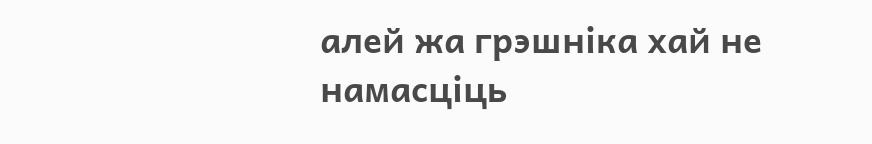алей жа грэшніка хай не намасціць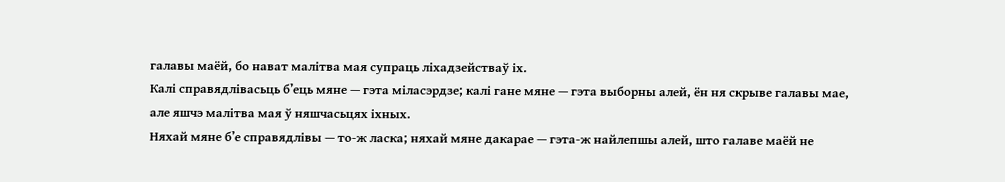галавы маёй, бо нават малітва мая супраць ліхадзействаў іх.
Калі справядлівасьць б’ець мяне — гэта міласэрдзе; калі гане мяне — гэта выборны алей, ён ня скрыве галавы мае, але яшчэ малітва мая ў няшчасьцях іхных.
Няхай мяне б’е справядлівы — то-ж ласка; няхай мяне дакарае — гэта-ж найлепшы алей, што галаве маёй не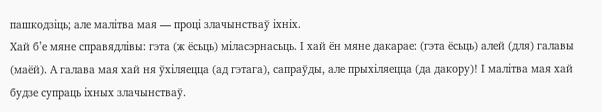пашкодзіць; але малітва мая — проці злачынстваў іхніх.
Хай б’е мяне справядлівы: гэта (ж ёсьць) міласэрнасьць. І хай ён мяне дакарае: (гэта ёсьць) алей (для) галавы (маёй). А галава мая хай ня ўхіляецца (ад гэтага), сапраўды, але прыхіляецца (да дакору)! І малітва мая хай будзе супраць іхных злачынстваў.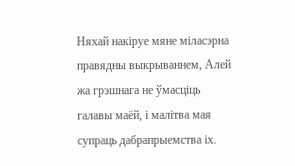Няхай накіруе мяне міласэрна правядны выкрываннем, Алей жа грэшнага не ўмасціць галавы маёй, і малітва мая супраць дабрапрыемства іх.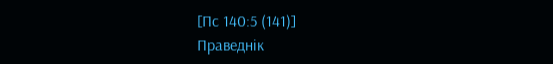[Пс 140:5 (141)]
Праведнік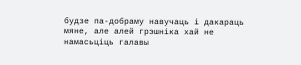будзе па-добраму навучаць і дакараць мяне, але алей грэшніка хай не намасьціць галавы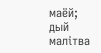маёй; дый малітва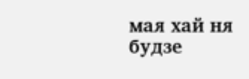мая хай ня будзе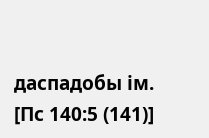даспадобы ім.
[Пс 140:5 (141)]